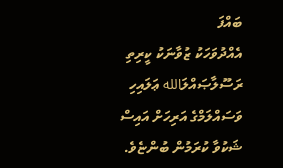ބައްފަ
އެއްދުވަހަކު ޒުވާނަކު ކީރިތި ރަސޫލާޞައްލަالله ޢަލައިހި ވަސައްލަމްގެ އަރިހަށް އައިސް ޝަކުވާ ކުރަމުން ބުންޏެވެ.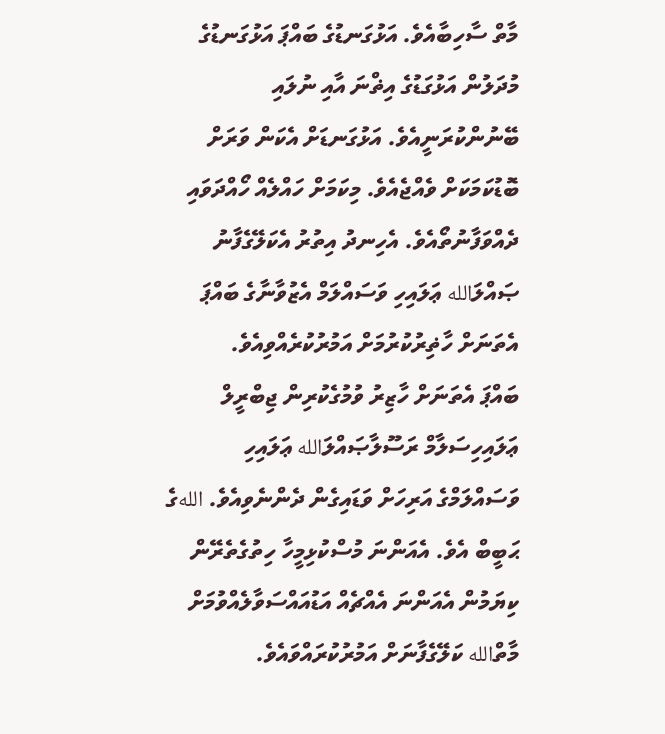މާތް ސާހިބާއެވެ. އަޅުގަނޑުގެ ބައްޕަ އަޅުގަނޑުގެ މުދަލުން އަޅުގަޑުގެ އިޡްނަ އާއި ނުލައި ބޭނުންކުރަނީއެވެ. އަޅުގަނޑަށް އެކަން ވަރަށް ބޮޑުކަމަކަށް ވެއްޖެއެވެ. މިކަމަށް ހައްލެއް ހޯއްދަވައި ދެއްވަފާނުތޯއެވެ. އެހިނދު އިތުރު އެކަލޭގެފާނު ޞައްލަالله ޢަލައިހި ވަސައްލަމް އެޒުވާނާގެ ބައްޕަ އެތަނަށް ހާޡިރުކުރުމަށް އަމުރުކުރެއްވިއެވެ.
ބައްޕަ އެތަނަށް ހާޒިރު ވުމުގެކުރިން ޖިބްރީލް ޢަލައިހިސަލާމް ރަސޫލާޞައްލަالله ޢަލައިހި ވަސައްލަމްގެ އަރިހަށް ވަޑައިގެން ދެންނެވިއެވެ. اللهގެ ޙަބީބް އެވެ. އެއަންނަ މުސްކުޅިމީހާ ހިތުގެތެރޭން ކިޔަމުން އެއަންނަ އެއްޗެއް އަޑުއައްސަވާލެއްވުމަށް މާތްالله ކަލޭގެފާނަށް އަމުރުކުރައްވައެވެ.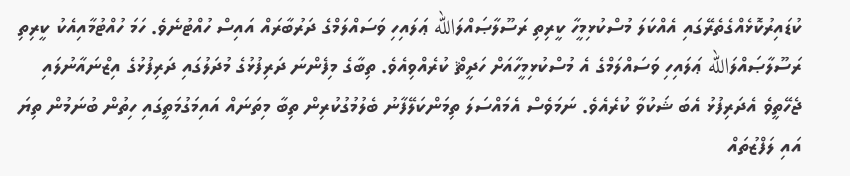ކުޑައިރުކޮޅެއްގެތެރޭގައި އެއްކަލަ މުސްކުޅިމީހާ ކީރިތި ރަސޫލާޞައްލަالله ޢަލައިހި ވަސައްލަމްގެ ދަރުބާރައް އައިސް ހުއްޓުނެވެ. ހަމަ ހުއްޓުމާއިއެކު ކީރިތި ރަސޫލާޞައްލަالله ޢަލައިހި ވަސައްލަމްގެ އެ މުސްކުޅިމީހާއަށް ހަދީޘް ކުރެއްވިއެވެ. ތިބާގެ މިފެންނަ ދަރިފުޅުގެ މުދަލުގައި ދަރިފުޅުގެ އިޒްނައާނުލައި ޖެހޭތީވެ އެދަރިފުޅު އެބަ ޝަކުވާ ކުރެއެވެ. ނަމަވެސް އެމައްސަލަ ތިމަންކަލޭފާނު ބެލުމުގުކުރިން ތިބާ މިތަނައް އައިމަގުމަތީގައި ހިތުން ބުނަމުން ތިޔަ އައި ލަފްޒުތައް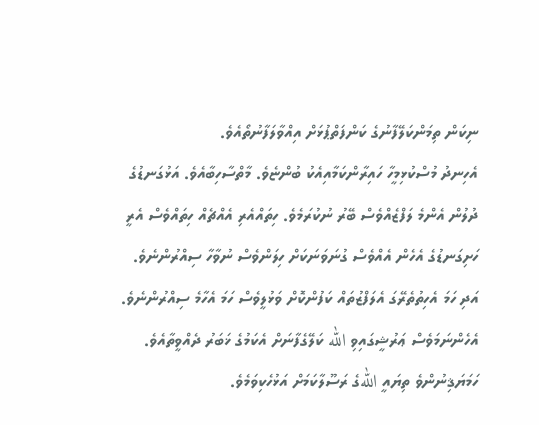ނިކަން ތިމަންކަލޭފާނުގެ ކަންފަތްޕުޅަށް އިއްވާލަފާނުތޯއެވެ.
އެހިނދު މުސްކުޅިމީހާ ހައިރާންކަމާއިއެކު ބުންޏެވެ. މާތްސާހިބާއެވެ. އަޅުގަނޑުގެ ދުލުން އެންމެ ލަފްޒެއްވެސް ބޭރު ނުކުރަމެވެ. ހިތައްއެރި އެއްޗެއް ހިތައްވެސް އެރީ ހަށިގަނޑުގެ އެހެން އެއްވެސް ގުނަވަނަކަށް ހިލަންވެސް ނުވާހާ ސިއްރުންނެވެ. އަދި ހަމަ އެހިތުތެރޭގަ އެލަފްޒުތައް ކަފުންކޮށް ވަޅުލީވެސް ހަމަ އެހާމެ ސިއްރުންނެވެ. އެހެންނަމަވެސް ޢަރުޝީގައިވި الله ކަލޭގެފާނަށް އެކަމުގެ ޚަބަރު ދެއްވީތާއެވެ. ހަމަޔަޤިނުންވެ ތިޔައީ اللهގެ ރަސޫލާކަމަށް އަޅުހެކިވަމެވެ.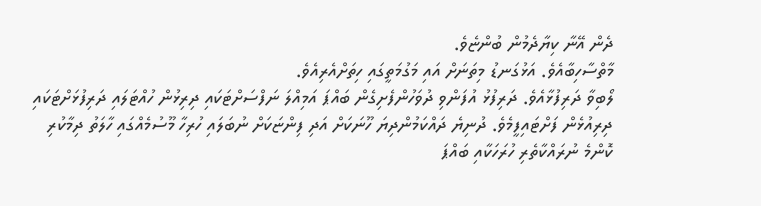ދެން އޭނާ ކިޔާދެމުން ބުންޏެވެ.
މާތްސާހިބާއެވެ. އަޅުގަނޑު މިތަނަށް އައި މަގުމަތީގައި ހިތަށްއެރިއެވެ.
ލޯބިވާ ދަރިފުޅާއެވެ. ދަރިފުޅު އުފަންވި ދުވަހުންފެށިގެން ބައްޕަ އަމިއްލަ ނަފްސަށްޓަކައި ދިރިޅުން ހުއްޓަލައި ދަރިފުޅަށްޓަކައި ދިރިއުޅެން ފަށްޓައިފީމެވެ. ދުނިޔެ ދައްކަމުންދިޔަ ހޫނަކަށް އަދި ފިންޏަކަށް ނުބަލައި ހުރިހާ މޫސުމެއްގައި ހާލަތު ދިމާކުރި ކޮންމެ ނުރައްކާތެރި ހުރަހަކާއި ބައްޕަ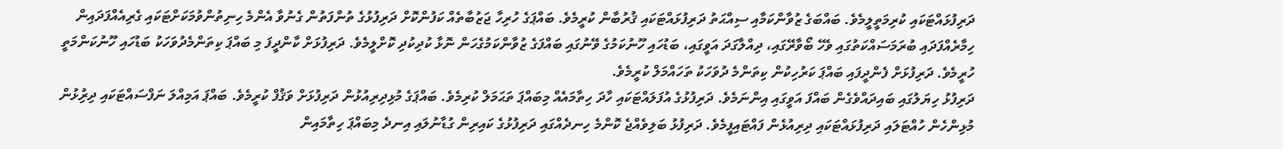ދަރިފުޅައްޓަކައި ކުރިމަތީލީމެވެ. ބައްބަގެ ޒުވާންކަމާއި ސިއްޙަތު ދަރިފުޅައްޓަކައި ޤުރުބާން ކުރީމެވެ. ބައްޕަގެ ހުރިހާ ޖަޒުބާތެއް ކަފުންކޮށް ދަރިފުޅުގެ ތުންފަތުން ގެނުވާ އެންމެ ހިނިތުންވުމަކަށްޓަކައި ގެރިއެއްފަދައިން ހިމާރެއްފަދައި ބުރަމަސައްކަތުގައި ވެހޭ ބޯވާރޭގައި، ދިއްލާގަދަ އަވީގައި، ބަޑުހައި ހޫނުކަމުގެ ވޭނުގައި ބައްފަގެ ޒުވާންކަމުގެހަން ނޮޅާ ކުދިކުދި ކޮށްލީމެވެ. ދަރިފުޅަށް ކާންދީފަ މި ބައްޕަ ކިތަންމެދުވަހަކު ބަޑުހައި ހޫނުކަންމަތީ ހުރީމެވެ. ދަރިފުޅަށް ފެންދީފައި ބައްޕަ ކަރުހިކުން ކިތަންމެ ދުވަހަކު ތަހައްމަލް ކުރީމެވެ.
ދަރިފުޅު ހިޔަލުގައި ބައިދައްވެގެން ބައްފަ އަވީގައި އިންނަމެވެ. ދަރިފުޅުގެ އުފަލައްޓަކައި ހާދަ ހިތާމައެއް މިބައްޕަ ތަޙަމަލް ކުރިމެވެ. ބައްޕަގެ މުޅިދިރިއުޅުން ދަރިފުޅަށް ވަޤުފް ކުރީމެވެ. ބައްޕަ އަމިއްލަ ނަފްސައްޓަކައި ދިރިުޅުން މުޅިންހެން ހުއްޓަލައި ދަރިފުޅައްޓަކައި ދިރިއުޅެން ފައްޓައިފީމެވެ. ދަރިފުޅު ބަލިވެއްޖެ ކޮންމެ ހިނދެއްގައި ދަރިފުޅުގެ ކައިރިން ގުޑާނުލައި އިނދެ މިބައްޕަ ހިތާމައިން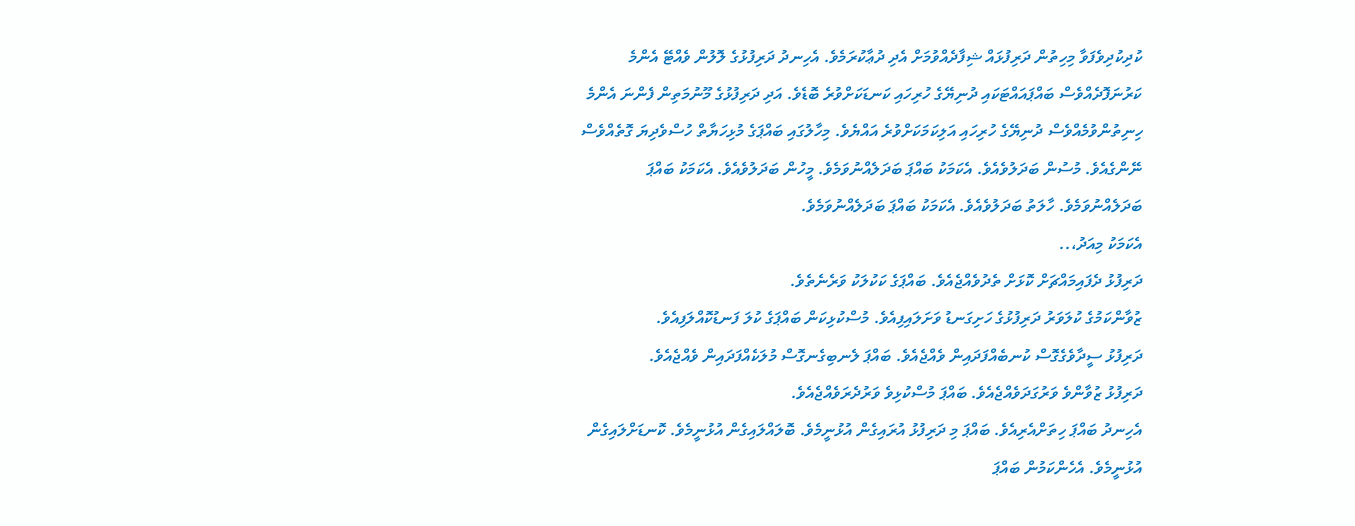ކުދިކުދިވެފަވާ މިހިތުން ދަރިފުޅައް ޝިފާދެއްވުމަށް އެދި ދުޢާކުރަމެވެ. އެހިނދު ދަރިފުޅުގެ ލޮލުން ވެއްޓޭ އެންމެ ކަރުނަފޮދެއްވެސް ބައްޕައައްޓަކައި ދުނިޔޭގެ ހުރިހައި ކަނޑަކަށްވުރެ ބޮޑެވެ. އަދި ދަރިފުޅުގެ މޫނުމަތިން ފެންނަ އެންމެ ހިނިތުންވުމެއްވެސް ދުނިޔޭގެ ހުރިހައި އަލިކަމަކަށްވުރެ އައްޔެވެ. މިހާލުގައި ބައްޕަގެ މުޅިހަޔާތް ހުސްވެދިޔަ ގޮތެއްވެސް ނޭންގެއެވެ. މުސުން ބަދަލުވެއެވެ. އެކަމަކު ބައްޕަ ބަދަލެއްނުވަމެވެ. މީހުން ބަދަލުވެއެވެ. އެކަމަކު ބައްޕަ ބަދަލެއްނުވަމެވެ. ހާލަތު ބަދަލުވެއެވެ. އެކަމަކު ބައްޕަ ބަދަލެއްނުވަމެވެ.
އެކަމަކު މިއަދު،..
ދަރިފުޅު ދެފައިމައްޗަށް ކޮޅަށް ތެދުވެއްޖެއެވެ. ބައްޕަގެ ކަކުލަކު ވަރެނެތެވެ.
ޒުވާންކަމުގެ ކުލަވަރު ދަރިފުޅުގެ ހަށިގަނޑު ވަށަލައިފިއެވެ. މުސްކުޅިކަން ބައްޕަގެ ކުލަ ފަނޑުކޮއްލަފިއެވެ.
ދަރިފުޅު ސީދާވެގެގޮސް ކުނބެއްފަދައިން ވެއްޖެއެވެ. ބައްޕަ ލެނބިގެނގޮސް މުލަކެއްފަދައިން ވެއްޖެއެވެ.
ދަރިފުޅު ޒުވާންވެ ވަރުގަދަވެއްޖެއެވެ. ބައްޕަ މުސްކުޅިވެ ވަރުދެރަވެއްޖެއެވެ.
އެހިނދު ބައްޕަ ހިތަށްއެރިއެވެ. ބައްޕަ މި ދަރިފުޅު އުރައިގެން އުޅުނީމެވެ. ބޮލައްލައިގެން އުޅުނީމެވެ. ކޮނޑަށްލައިގެން އުޅުނީމެވެ. އެހެންކަމުން ބައްޕަ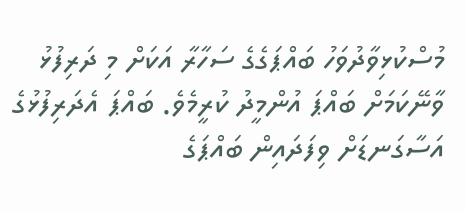މުސްކުޅިވާދުވަހު ބައްޕަގެގެ ސަހާރާ އަކަށް މި ދަރިފުޅު ވާނޭކަމަށް ބައްޕަ އުންމީދު ކުރީމެވެ. ބައްޕަ އެދަރިފުޅުގެ އަސާގަނޑަށް ވިފަދައިން ބައްޕަގެ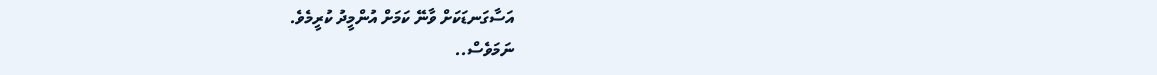އަސާގަނޑަކަށް ވާނޭ ކަމަށް އުންމީދު ކުރީމެވެ.
ނަމަވެސް..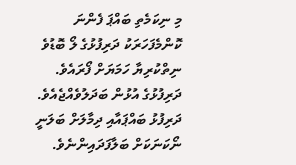މި ނިކަމެތި ބައްޕަ ފެންނަ ކޮންމެފަހަރަކު ދަރިފުޅުގެ ލޯ ބޮޑުވެ ނިތްކުރިޔާ ހަމަޔަށް ފޯރައެވެ.
ދަރިފުޅުގެ އުޅުން ބަދަލުވެއްޖެއެވެ. ދަރިފުޅު ބައްޕައާއި ދިމާލަށް ބަލަނީ ނޯކަނަކަށް ބަލާފަދައިންނެވެ.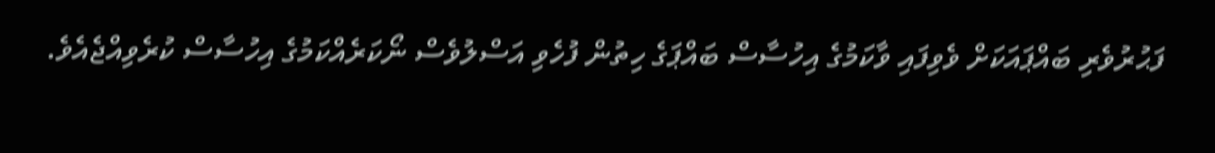ފަޙުރުވެރި ބައްޕައަކަށް ވެވިފައި ވާކަމުގެ އިހުސާސް ބައްޕަގެ ހިތުން ފުހެވި އަސްލުވެސް ނޯކަރެއްކަމުގެ އިހުސާސް ކުރެވިއްޖެއެވެ.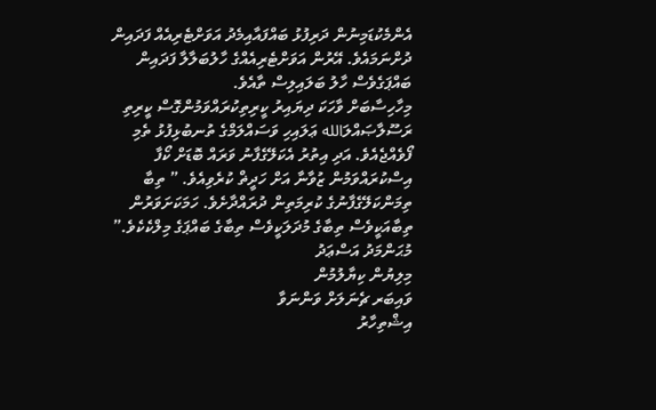އެންމެކުޑަމިނުން ދަރިފުޅު ބައްފައާއިމެދު އަވަށްޓެރިއެއް ފަދައިން ދުށްނަމައެވެ. އޭރުން އަވަށްޓެރިއެއްގެ ހާލުބަލާލާ ފަދައިން ބައްޕަގެވެސް ހާލު ބަލައިލިސް ތާއެވެ.
މިހާހިސާބަށް ވާހަކަ ދިޔައިރު ކީރިތިކުރައްވަމުންގޮސް ކީރިތި ރަސޫލާޞައްލަالله ޢަލައިހި ވަސައްލަމްގެ ތުނބުޅިފުޅު ތެމި ފޯވެއްޖެއެވެ. އަދި އިތުރު އެކަލޭގެފާނު ވަރައް ބޮޑަށް ކޯފާ އިސްކުރައްވަމުން ޒުވާނާ އަށް ހަދީޡް ކުރެވިއެވެ. ” ތިބާ ތިމަންކަލޭގެފާނުގެ ކުރިމަތިން ދުރައްދާށެވެ. ހަމަކަށަވަރުން ތިބާއަކީވެސް ތިބާގެ މުދަލަކީވެސް ތިބާގެ ބައްޕަގެ މިލްކެކެވެ.”
މުޙަންމަދު އަސްޢަދު
މިލިޔުން ކިޔާލުމުން
ވައިބަރ ޗެނަލަށް ވަންނަވާ
އިޝްތިހާރު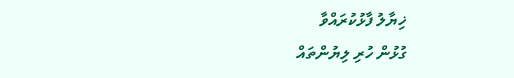ޚިޔާލު ފާޅުކުރައްވާ
ގުޅުން ހުރި ލިޔުންތައް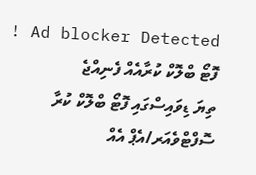Ad blocker Detected ! ފޮޓޯ ބްލޮކް ކުރާއެއް ފެނިއްޖެ
ތިޔަ ޑިވައިސްގައި ފޮޓޯ ބްލޮކް ކުރާ ސޮފްޓްވެއަރ/އެޕް އެއް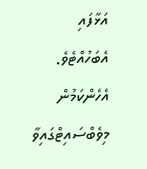އަޅާފައި އެބަހުއްޓެވެ. އެހެންކަމުން މިވެބްސައިޓްގައިވާ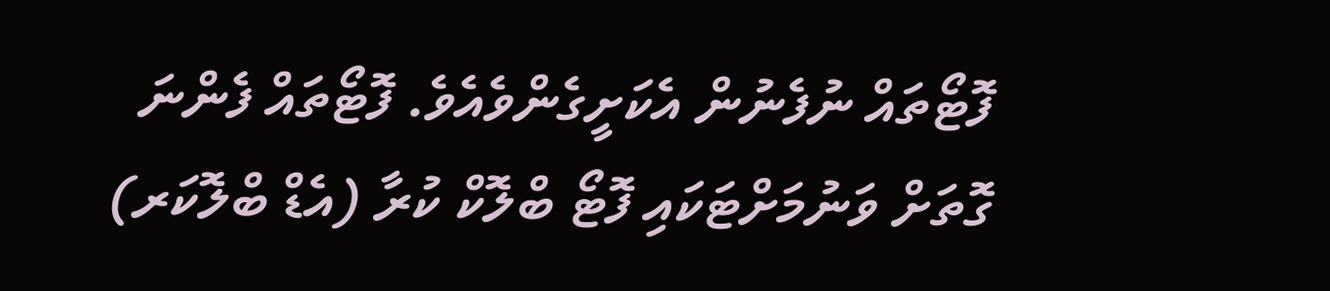ފޮޓޯތައް ނުފެނުން އެކަށީގެންވެއެވެ. ފޮޓޯތައް ފެންނަ ގޮތަށް ވަނުމަށްޓަކައި ފޮޓޯ ބްލޮކް ކުރާ (އެޑް ބްލޮކަރ)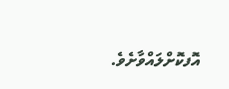އޮފކޮށްލައްވާށެވެ.